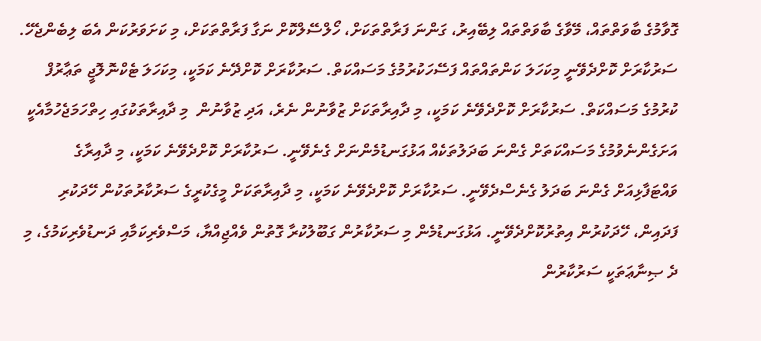ގޮވާމުގެ ބާވަތްތައް، މޭވާގެ ބާވަތްތައް ލިބޭއިރު، ގަންނަ ފަރާތްތަކަށް، ހޯލްސޭލްކޮށް ނަގާ ފަރާތްތަކަށް، މި ކަށަވަރުކަން އެބަ ލިބެންޖެހޭ. ސަރުކާރަށް ކޮށްދެވޭނީ މިކަހަލަ ކަންތައްތައް ފަސޭހަކުރުމުގެ މަސައްކަތް. ސަރުކާރަށް ކޮށްދޭނެ ކަމަކީ، މިކަހަލަ ޓެކްނޮލޮޖީ ތަޢާރުފް ކުރުމުގެ މަސައްކަތް. ސަރުކާރަށް ކޮށްދެވޭނެ ކަމަކީ، މި ދާއިރާތަކަށް ޒުވާނުން ނެރެ، އަދި ޒުވާނުން  މި ދާއިރާތަކުގައި ހިތްހަމަޖެހުމާއެކީ އަށަގެންނެވުމުގެ މަސައްކަތަށް ގެންނަ ބަދަލުތަކެއް އަޅުގަނޑުމެންނަށް ގެނެވޭނީ. ސަރުކާރަށް ކޮށްދެވޭނެ ކަމަކީ، މި ދާއިރާގެ ވައްޓަފާޅިއަށް ގެންނަ ބަދަލު ގެނެސްދެވޭނީ. ސަރުކާރަށް ކޮށްދެވޭނެ ކަމަކީ، މި ދާއިރާތަކަށް މީގެކުރީގެ ސަރުކާރުތަކުން ހޭދަކުރި ފަދައިން، ހޭދަކުރުން އިތުރުކޮށްދެވޭނީ. އަޅުގަނޑުމެން މި ސަރުކާރުން ގަބޫލުކުރާ ގޮތުން ވެއްޖިއްޔާ، މަސްވެރިކަމާއި ދަނޑުވެރިކަމުގެ، މި ދެ ޞިނާޢަތަކީ ސަރުކާރުން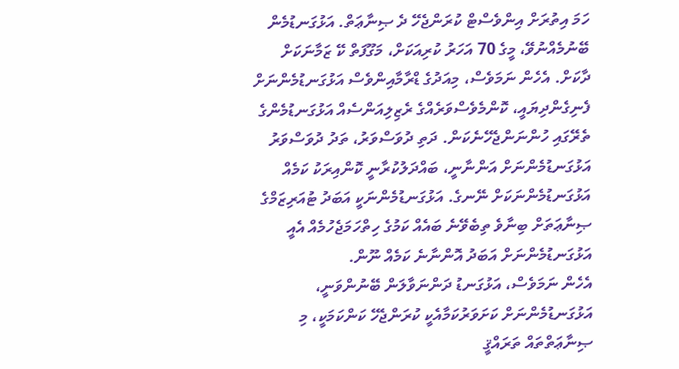ހަމަ އިތުރަށް އިންވެސްޓް ކުރަންޖެހޭ ދެ ޞިނާޢަތް. އަޅުގަނޑުމެން ބޭނުމެއްނުވޭ، މީގެ 70 އަހަރު ކުރިއަކަށް، މަގޫފަތް ކޭ ޒަމާނަކަށް ދާކަށް. އެހެން ނަމަވެސް، މިއަދުގެ ޑްރާމާއިންވެސް އަޅުގަނޑުމެންނަށް ފެނިގެންދިޔައީ، ކޮންމެވެސްވަރެއްގެ ރެޒިލިއަންސެއް އަޅުގަނޑުމެންގެ ތެރޭގައި ހުންނަންޖެހޭނެކަން. ދަތި ދުވަސްވަރު، ތަދު ދުވަސްވަރު އަޅުގަނޑުމެންނަށް އަންނާނީ، ބައްދަލުކުރާނީ ކޮންއިރަކު ކަމެއް އަޅުގަނޑުމެންނަކަށް ނޭނގެ. އަޅުގަނޑުމެންނަކީ އަބަދު ޓުއަރިޒަމްގެ ޞިނާޢަތަށް ބިނާވެ ތިބެވޭނެ ބައެއް ކަމުގެ ހިތްހަމަޖެހުމެއް އެއީ އަޅުގަނޑުމެންނަށް އަބަދު އޮންނާނެ ކަމެއް ނޫން.
އެހެން ނަމަވެސް، އަޅުގަނޑު ދަންނަވާލަން ބޭނުންވަނީ، އަޅުގަނޑުމެންނަށް ކަށަވަރުކަމާއެކީ ކުރަންޖެހޭ ކަންކަމަކީ، މި ޞިނާޢަތްތައް ތަރައްޤީ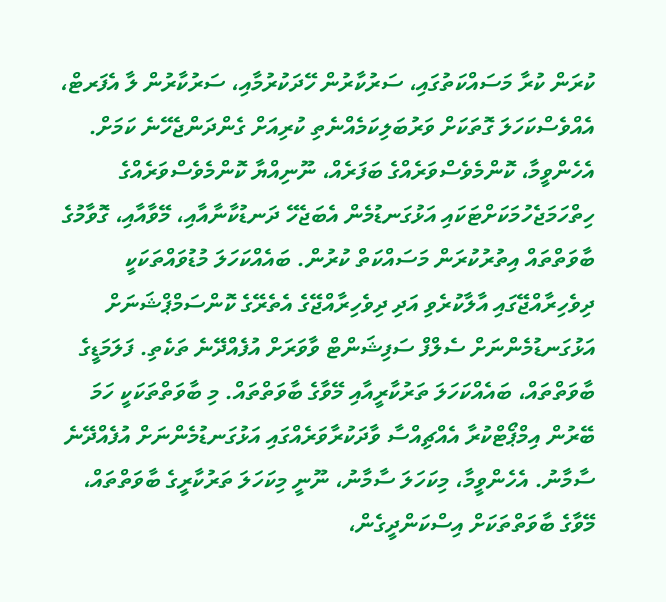ކުރަން ކުރާ މަސައްކަތުގައި، ސަރުކާރުން ހޭދަކުރުމާއި، ސަރުކާރުން ލާ އެފަރޓް، އެއްވެސްކަހަލަ ގޮތަކަށް ވަރުބަލިކަމެއްނެތި ކުރިއަށް ގެންދަންޖެހޭނެ ކަމަށް. އެހެންވީމާ، ކޮންމެވެސްވަރެއްގެ ބަފަރެއް، ނޫނިއްޔާ ކޮންމެވެސްވަރެއްގެ ހިތްހަމަޖެހުމަކަށްޓަކައި އަޅުގަނޑުމެން އެބަޖެހޭ ދަނޑުކާނާއާއި، މޭވާއާއި، ގޮވާމުގެ ބާވަތްތައް އިތުރުކުރަން މަސައްކަތް ކުރުން. ބައެއްކަހަލަ މުޑުވައްތަކަކީ ދިވެހިރާއްޖޭގައި އާލާކުރެވި އަދި ދިވެހިރާއްޖޭގެ އެތެރޭގެ ކޮންސަމްޕްޝަނަށް އަޅުގަނޑުމެންނަށް ސެލްފް ސަފިޝަންޓް ވާވަރަށް އުފެއްދޭނެ ތަކެތި. ފަލަމަޑީގެ ބާވަތްތައް، ބައެއްކަހަލަ ތަރުކާރީއާއި މޭވާގެ ބާވަތްތައް. މި ބާވަތްތަކަކީ ހަމަ ބޭރުން އިމްޕޯޓްކުރާ އެއްޗިއްސާ ވާދަކުރާވަރެއްގައި އަޅުގަނޑުމެންނަށް އުފެއްދޭނެ ސާމާނު. އެހެންވީމާ، މިކަހަލަ ސާމާނު، ނޫނީ މިކަހަލަ ތަރުކާރީގެ ބާވަތްތައް، މޭވާގެ ބާވަތްތަކަށް އިސްކަންދީގެން،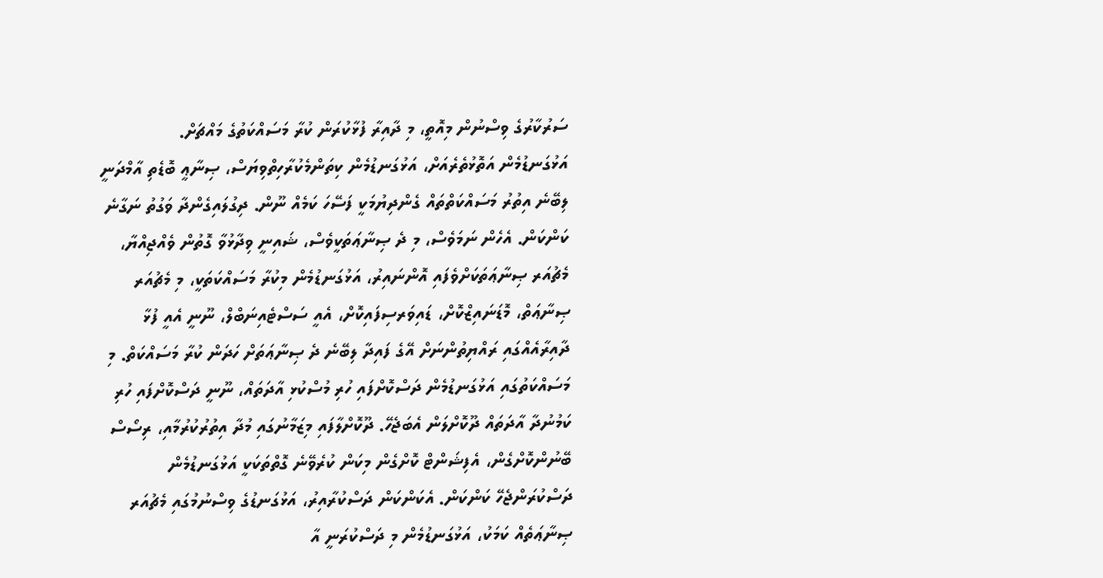ސަރުކާރުގެ ވިސްނުން މިއޮތީ، މި ދާއިރާ ފުޅާކުރަން ކުރާ މަސައްކަތުގެ މައްޗަށް.
އަޅުގަނޑުމެން އަތޮޅުތެރެއަށް، އަޅުގަނޑުމެން ކިތަންމެކުރާހިތްވިޔަސް، ޞިނާޢީ ބޮޑެތި އާމްދަނީ ލިބޭނެ އިތުރު މަސައްކަތްތައް ގެންދިޔުމަކީ ފަސޭހަ ކަމެއް ނޫން. ދިގުލައިގެންދާ ވަގުތު ނަގާނެ ކަންކަން. އެހެން ނަމަވެސް، މި ދެ ޞިނާޢަތަކީވެސް، ޝައިނީ ވިދާޅުވާ ގޮތުން ވެއްޖިއްޔާ، މެޗުއަރ ޞިނާޢަތަކަށްވެފައި އޮންނައިރު، އަޅުގަނޑުމެން މިކުރާ މަސައްކަތަކީ، މި މެޗުއަރ ޞިނާޢަތް، މޮޑަނައިޒްކޮށް، ޑައިވަރސިފައިކޮށް، އެއީ ސަސްޓެއިނަބްލް، ނޫނީ އެއީ ފުޅާ ދާއިރާއެއްގައި ރައްޔިތުންނަށް އޭގެ ފައިދާ ލިބޭނެ ދެ ޞިނާޢަތަށް ހަދަން ކުރާ މަސައްކަތް. މި މަސައްކަތުގައި އަޅުގަނޑުމެން ދަސްކޮށްފައި ހުރި މުސްކުޅި އާދަތައް، ނޫނީ ދަސްކޮށްފައި ހުރި ކަމުނުދާ އާދަތައް ދޫކޮށްލަން އެބަޖެހޭ. ދޫކޮށްލާފައި މިޒަމާނުގައި މުދާ އިތުރުކުރުމާއި، ރިސޯސް ބޭނުންކޮށްގެން، އެފިޝަންޓް ކޮށްގެން މިކަން ކުރެވޭނެ ގޮތްތަކަކީ އަޅުގަނޑުމެން ދަސްކުރަންޖެހޭ ކަންކަން. އެކަންކަން ދަސްކުރާއިރު، އަޅުގަނޑުގެ ވިސްނުމުގައި މެޗުއަރ ޞިނާޢަތެއް ކަމަކު، އަޅުގަނޑުމެން މި ދަސްކުރަނީ އާ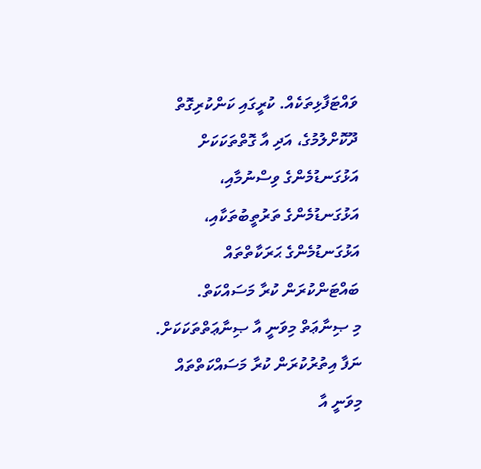ވައްޓަފާޅިތަކެއް. ކުރީގައި ކަންކުރިގޮތް ދޫކޮށްލުމުގެ، އަދި އާ ގޮތްތަކަކަށް އަޅުގަނޑުމެންގެ ވިސްނުމާއި، އަޅުގަނޑުމެންގެ ތަރުތީބުތަކާއި، އަޅުގަނޑުމެންގެ ޙަރަކާތްތައް ބައްޓަންކުރަން ކުރާ މަސައްކަތް.
މި ޞިނާޢަތް މިވަނީ އާ ޞިނާޢަތްތަކަކަށް. ނަފާ އިތުރުކުރަން ކުރާ މަސައްކަތްތައް މިވަނީ އާ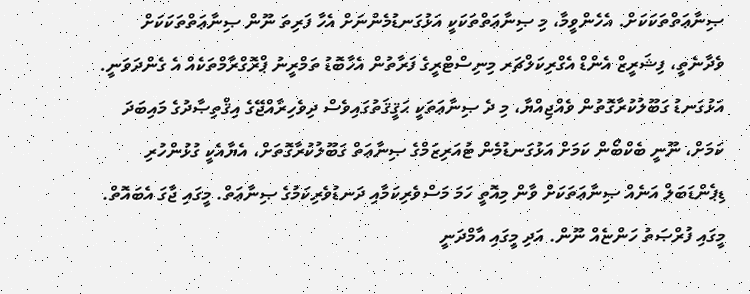ޞިނާޢަތްތަކަކަށް. އެހެންވީމާ، މި ޞިނާޢަތްތަކަކީ އަޅުގަނޑުމެންނަށް އެހާ ފަރިތަ ނޫން ޞިނާޢަތްތަކަކަށް ވެދާނެތީ، ފިޝަރީޒް އެންޑް އެގްރިކަލްޗަރ މިނިސްޓްރީގެ ފަރާތުން އެހާބޮޑު ތަމްރީނު ޕްރޮގްރާމްތަކެއް އެ ގެންދަވަނީ. އަޅުގަނޑު ގަބޫލުކުރާގޮތުން ވެއްޖިއްޔާ، މި ދެ ޞިނާޢަތަކީ ޙަޤީޤަތުގައިވެސް ދިވެހިރާއްޖޭގެ އިޤްތިޞާދުގެ މައިބަދަ ކަމަށް، ނޫނީ ބެކްބޯން ކަމަށް އަޅުގަނޑުމެން ޓުއަރިޒަމްގެ ޞިނާޢަތް ގަބޫލުކުރާގޮތަށް، އެޔާއެކީ ގުޅުންހުރި ޑިޕެންޑަބަލް އަނެއް ޞިނާޢަތަކަށް ވާން މިއޮތީ ހަމަ މަސްވެރިކަމާއި ދަނޑުވެރިކަމުގެ ޞިނާޢަތް. މީގައި ޖާގަ އެބައޮތް. މީގައި ފުރްޞަތު ހަންޏެއް ނޫން. އަދި މީގައި އާމްދަނީ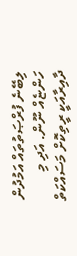ލިބޭނެ ފުރްޞަތުތައް އަމުދުން ހަންޏެއް ނޫން. އަދި މި ދާއިރާއަކީ ރީތިކޮށް މަސައްކަތް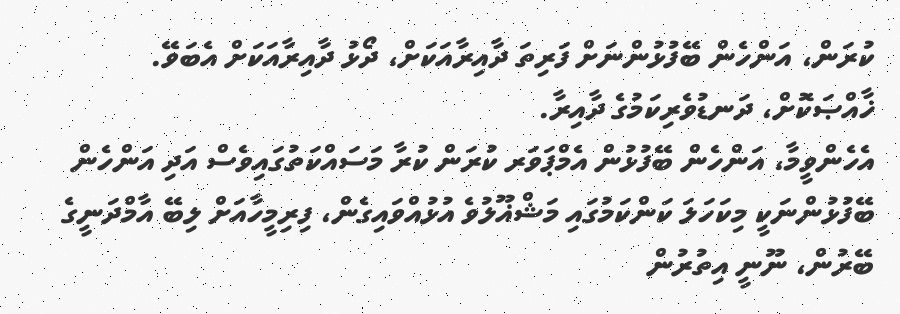ކުރަން، އަންހެން ބޭފުޅުންނަށް ފަރިތަ ދާއިރާއަކަށް، ދޯޅު ދާއިރާއަކަށް އެބަވޭ. ޚާއްޞަކޮށް، ދަނޑުވެރިކަމުގެ ދާއިރާ.
އެހެންވީމާ، އަންހެން ބޭފުޅުން އެމްޕަވަރ ކުރަން ކުރާ މަސައްކަތުގައިވެސް އަދި އަންހެން ބޭފުޅުންނަކީ މިކަހަލަ ކަންކަމުގައި މަޝްޣޫލުވެ އުޅުއްވައިގެން، ފިރިމީހާއަށް ލިބޭ އާމްދަނީގެ ބޭރުން، ނޫނީ އިތުރުން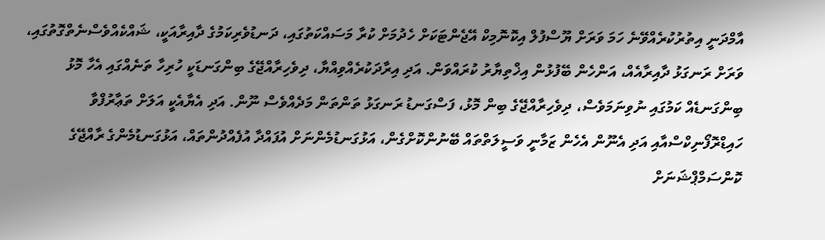އާމްދަނީ އިތުރުކުރެއްވޭނެ ހަމަ ވަރަށް ޔޫސްފުލް އިކޮނޮމިކް އޭޖެންޓަކަށް ހެދުމަށް ކުރާ މަސައްކަތުގައި، ދަނޑުވެރިކަމުގެ ދާއިރާއަކީ، ޝައްކެއްވެސްނެތްގޮތުގައި، ވަރަށް ރަނގަޅު ދާއިރާއެއް، އަންހެން ބޭފުޅުން އިޚްތިޔާރު ކުރައްވަން. އަދި އިރާދަކުރެއްވިއްޔާ، ދިވެހިރާއްޖޭގެ ބިންގަނޑަކީ ހުރިހާ ތަނެއްގައި އެހާ މޮޅު ބިންގަނޑެއް ކަމުގައި ނުވިނަމަވެސް، ދިވެހިރާއްޖޭގެ ބިން މޮޅު، ފަސްގަނޑު ރަނގަޅު ތަންތަން މަދެއްވެސް ނޫން. އަދި އެޔާއެކީ އަލަށް ތަޢާރުފްވާ ހައިޑްރޮފޯނިކްސްއާއި އަދި އެނޫން އެހެން ޒަމާނީ ވަސީލަތްތައް ބޭނުންކޮށްގެން، އަޅުގަނޑުމެންނަށް އުފައްދާ އުފެއްދުންތައް، އަޅުގަނޑުމެންގެ ރާއްޖޭގެ ކޮންސަމްޕްޝަނަށް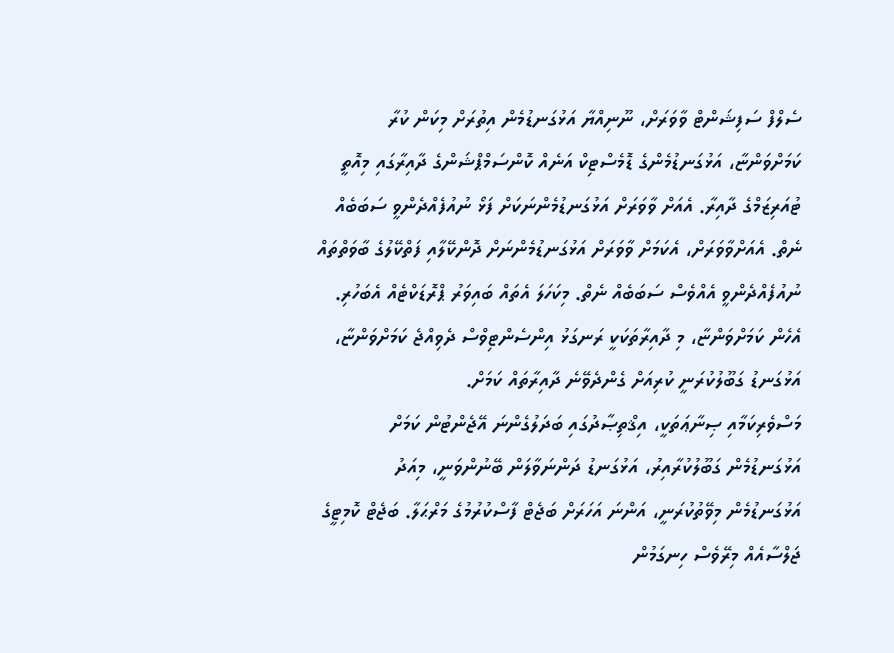ސެލްފް ސަފިޝަންޓް ވާވަރަށް، ނޫނިއްޔާ އަޅުގަނޑުމެން އިތުރަށް މިކަން ކުރާ ކަމަށްވަންޏާ، އަޅުގަނޑުމެންގެ ޑޮމެސްޓިކް އަނެއް ކޮންސަމްޕްޝަންގެ ދާއިރާގައި މިއޮތީ ޓުއަރިޒަމްގެ ދާއިރާ. އެއަށް ވާވަރަށް އަޅުގަނޑުމެންނަކަށް ފަޅޯ ނުއުފެއްދެންވީ ސަބަބެއް ނެތް. އެއަށްވާވަރަށް، އެކަމަށް ވާވަރަށް އަޅުގަނޑުމެންނަށް ދޮންކޭލާއި ފަތްކޭލުގެ ބާވަތްތައް ނުއުފެއްދެންވީ އެއްވެސް ސަބަބެއް ނެތް. މިކަހަލަ އެތައް ބައިވަރު ޕްރޮޑަކްޓެއް އެބަހުރި. އެހެން ކަމަށްވަންޏާ، މި ދާއިރާތަކަކީ ރަނގަޅު އިންސެންޓިވްސް ދެވިއްޖެ ކަމަށްވަންޏާ، އަޅުގަނޑު ގަބޫލުކުރަނީ ކުރިއަށް ގެންދެވޭނެ ދާއިރާތައް ކަމަށް.
މަސްވެރިކަމާއި ޞިނާޢަތަކީ، އިޤްތިޞާދުގައި ބަދަލުގެންނަ އޭޖެންޓުން ކަމަށް އަޅުގަނޑުމެން ގަބޫލުކުރާއިރު، އަޅުގަނޑު ދަންނަވާލަން ބޭނުންވަނީ، މިއަދު އަޅުގަނޑުމެން މިވޭތުކުރަނީ، އަންނަ އަހަރަށް ބަޖެޓް ފާސްކުރުމުގެ މަރްޙަލާ. ބަޖެޓް ކޮމިޓީގެ ޖަލްސާއެއް މިރޭވެސް ހިނގަމުން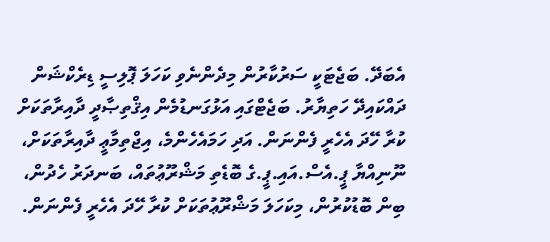އެބަދޭ. ބަޖެޓަކީ ސަރުކާރުން މިދެންނެވި ކަހަލަ ޕޮލިސީ ޑިރެކްޝަން ދައްކައިދޭ ހަތިޔާރު. ބަޖެޓްގައި އަޅުގަނޑުމެން އިޤްތިޞާދީ ދާއިރާތަކަށް ކުރާ ހޭދަ އެހެރީ ފެންނަން. އަދި ހަމައެހެންމެ، އިޖްތިމާޢީ ދާއިރާތަކަށް، ނޫނިއްޔާ ޕީ.އެސް.އައި.ޕީ.ގެ ބޮޑެތި މަޝްރޫޢުތައް، ބަނދަރު ހެދުން، ބިން ބޮޑުކުރުން، މިކަހަލަ މަޝްރޫޢުތަކަށް ކުރާ ހޭދަ އެހެރީ ފެންނަން.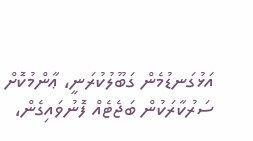އަޅުގަނޑުމެން ގަބޫލުކުރަނީ، ޢާންމުކޮށް ސަރުކާރަކުން ބަޖެޓެއް ފޮނުވައިގެން،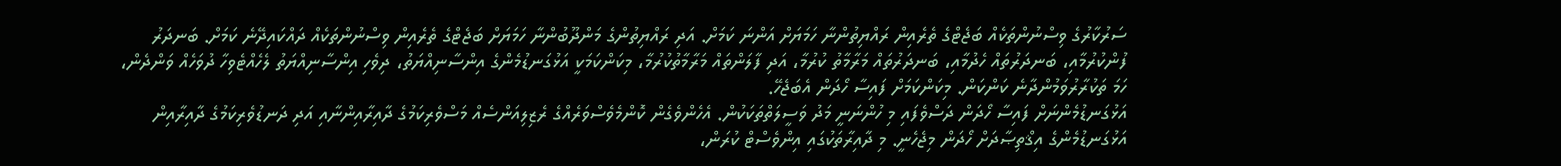ސަރުކާރުގެ ވިސްނުންތަކެއް ބަޖެޓްގެ ތެރެއިން ރައްޔިތުންނާ ހަމަޔަށް އަންނަ ކަމަށް. އަދި ރައްޔިތުންގެ މަންދޫބުންނާ ހަމަޔަށް ބަޖެޓްގެ ތެރެއިން ވިސްނުންތަކެއް ދައްކައިދޭނެ ކަމަށް. ބަނދަރު ފުންކުރުމާއި، ބަނދަރުތައް ހެދުމާއި، ބަނދަރުތައް މަރާމާތު ކުރުމާ، އަދި ފާލަންތައް މަރާމާތުކުރުމާ، މިކަންކަމަކީ އަޅުގަނޑުމެންގެ އިންސާނިއްޔަތު، ދިވެހި އިންސާނިއްޔަތު ލެހެއްޓެވިހާ ދުވަހެއް ވަންދެން، ހަމަ ތަކުރާރުވަމުންދާނެ ކަންކަން. މިކަންކަމަށް ފައިސާ ހޯދަން އެބަޖެހޭ.
އަޅުގަނޑުމެންނަށް ފައިސާ ހޯދަން ދަސްވެފައި މި ހުންނަނީ މަދު ވަސީލަތްތަކަކުން. އެހެންވެގެން ކޮންމެވެސްވަރެއްގެ ރެޒިލިއަންސެއް މަސްވެރިކަމުގެ ދާއިރާއިންނާއި އަދި ދަނޑުވެރިކަމުގެ ދާއިރާއިން އަޅުގަނޑުމެންގެ އިޤްތިޞާދަށް ހޯދަން މިޖެހެނީ. މި ދާއިރާތަކުގައި އިންވެސްޓް ކުރަން،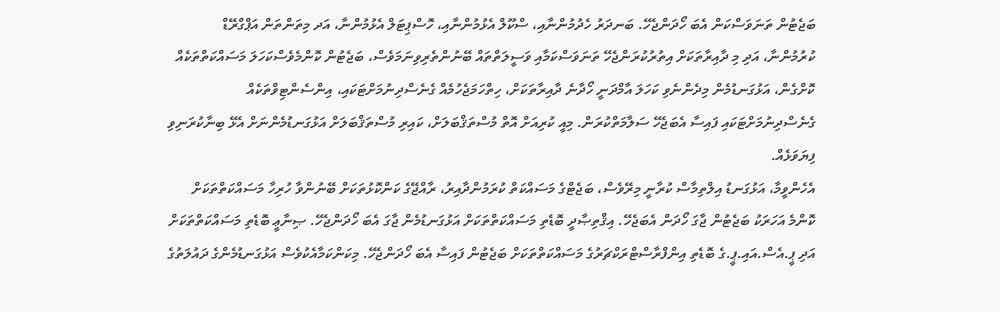ބަޖެޓުން ތަނަވަސްކަން އެބަ ހޯދަންޖެހޭ. ބަނދަރު ހެދުމުންނާއި، ސްކޫލް އެޅުމުންނާއި، ހޮސްޕިޓަލް އެޅުމުންނާ، އަދ މިތަންތަން އަޕްގްރޭޑް ކުރުމުންނާ، އަދި މި ދާއިރާތަކަށް އިތުރުކުރަންޖެހޭ ތަނަވަސްކަމާއި ވަސީލަތްތައް ބޭނުންތެރިވިނަމަވެސް، ބަޖެޓުން ކޮންމެވެސްކަހަލަ މަސައްކަތްތަކެއް ކޮށްގެން، އަޅުގަނޑުމެން މިދެންނެވި ކަހަލަ އާމްދަނީ ހޯދާނެ ދާއިރާތަކަށް، ހިތްހަމަޖެހުމެއް ގެނެސްދިނުމަށްޓަކައި، އިންސެންޓިވްތަކެއް ގެނެސްދިނުމަށްޓަކައި ފައިސާ އެބަޖެހޭ ސަލާމަތްކުރަން. މިއީ ކުރިއަށް އޮތް މުސްތަޤްބަލަށް، ކައިރި މުސްތަޤްބަލަށް އަޅުގަނޑުމެންނަށް އެޅޭ ބިނާކުރަނިވި ފިޔަވަޅެއް.
އެހެންވީމާ، އަޅުގަނޑު އިލްތިމާސް ކުރާނީ މިރޭވެސް، ބަޖެޓްގެ މަސައްކަތް ކުރަމުންދާއިރު، ރާއްޖޭގެ ކަންކޮޅުތަކަށް ބޭނުންވާ ހުރިހާ މަސައްކަތްތަކަށް ކޮންމެ އަހަރަކު ބަޖެޓުން ޖާގަ ހޯދަން އެބަޖެހޭ. އިޤްތިޞާދީ ބޮޑެތި މަސައްކަތްތަކަށް އަޅުގަނޑުމެން ޖާގަ އެބަ ހޯދަންޖެހޭ. ޞިނާޢީ ބޮޑެތި މަސައްކަތްތަކަށް އަދި ޕީ.އެސް.އައި.ޕީ.ގެ ބޮޑެތި އިންފްރާސްޓްރަކްޗަރުގެ މަސައްކަތްތަކަށް ބަޖެޓުން ފައިސާ އެބަ ހޯދަންޖެހޭ. މިކަންކަމާއެކުވެސް އަޅުގަނޑުމެންގެ ދައުލަތުގެ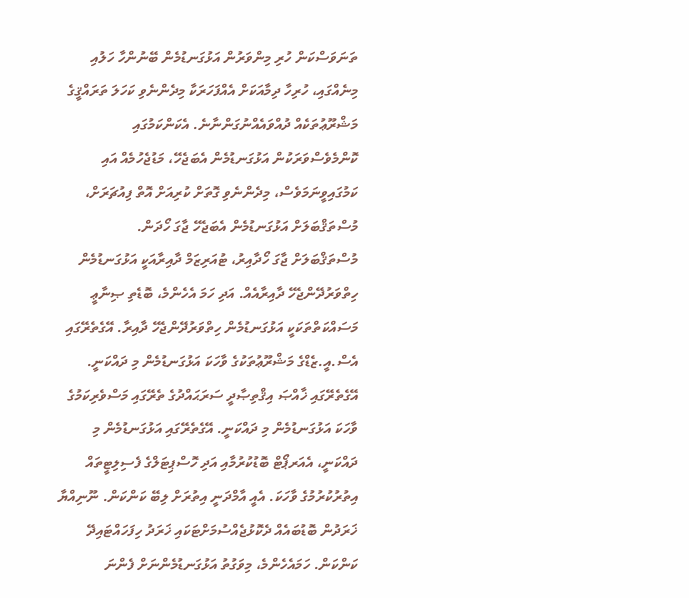ތަނަވަސްކަން ހުރި މިންވަރުން އަޅުގަނޑުމެން ބޭނުންހާ ހަލުއި މިނެއްގައި، ހުރިހާ ދިމާއަކަށް އެއްފަހަރަކާ މިދެންނެވި ކަހަލަ ތަރައްޤީގެ މަޝްރޫޢުތަކެއް ދުއްވައެއްނުގަންނާނެ. އެކަންކަމުގައި ކޮންމެވެސްވަރަކުން އަޅުގަނޑުމެން އެބަޖެހޭ، މަޑުޖެހުމެއް އައި ކަމުގައިވީނަމަވެސް، މިދެންނެވި ގޮތަށް ކުރިއަށް އޮތް ފިއުޗަރަށް، މުސްތަޤްބަލަށް އަޅުގަނޑުމެން އެބަޖެހޭ ޖާގަ ހޯދަން.
މުސްތަޤްބަލަށް ޖާގަ ހޯދާއިރު، ޓުއަރިޒަމް ދާއިރާއަކީ އަޅުގަނޑުމެން ހިތްވަރުދޭންޖެހޭ ދާއިރާއެއް. އަދި ހަމަ އެހެންމެ، ބޮޑެތި ޞިނާޢީ މަސައްކަތްތަކަކީ އަޅުގަނޑުމެން ހިތްވަރުދޭންޖެހޭ ދާއިރާ. އޭގެތެރޭގައި އެސް.އީ.ޒެޑްގެ މަޝްރޫޢުތަކުގެ ވާހަކަ އަޅުގަނޑުމެން މި ދައްކަނީ. އޭގެތެރޭގައި ޚާއްޞަ އިޤްތިޞާދީ ސަރަޙައްދުގެ ތެރޭގައި މަސްވެރިކަމުގެ ވާހަކަ އަޅުގަނޑުމެން މި ދައްކަނީ. އޭގެތެރޭގައި އަޅުގަނޑުމެން މި ދައްކަނީ، އެއަރޕޯޓް ބޮޑުކުރުމާއި އަދި ހޮސްޕިޓަލްގެ ފެސިލިޓީތައް އިތުރުކުރުމުގެ ވާހަކަ. އެއީ އާމްދަނީ އިތުރަށް ލިބޭ ކަންކަން. ނޫނިއްޔާ ޚަރަދުން ބޮޑުބައެއް ދެކޮޅުޖެއްސުމަށްޓަކައި ޚަރަދު ހިފަހައްޓައިދޭ ކަންކަން. ހަމައެހެންމެ، މިވަގުތު އަޅުގަނޑުމެންނަށް ފެންނަ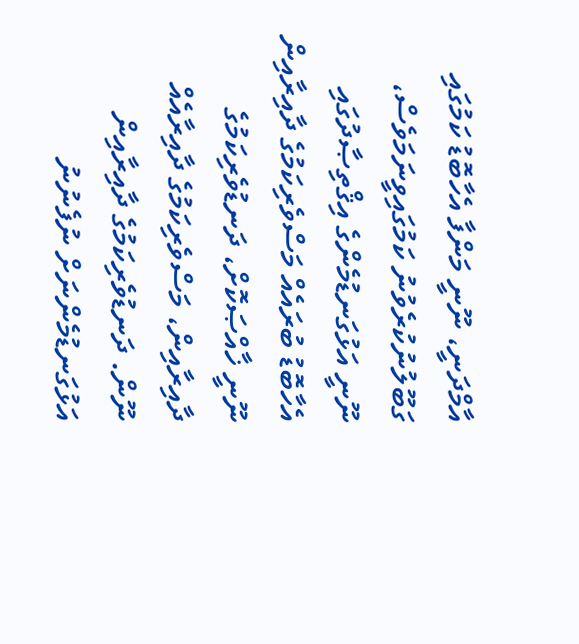އާމްދަނީ، ނޫނީ މަންފާ އެހާބޮޑު ކަމުގައި ގަބޫލުނުކުރެވުނު ކަމުގައިވީނަމަވެސް، ނޫނީ އަޅުގަނޑުމެންގެ އިޤްތިޞާދުގައި އެހާބޮޑު ބުރައެއް މަސްވެރިކަމުގެ ދާއިރާއިން ނޫނީ ޚާއްޞަކޮށް، ދަނޑުވެރިކަމުގެ ދާއިރާއިން، މަސްވެރިކަމުގެ ދާއިރާއެއް ނޫން. ދަނޑުވެރިކަމުގެ ދާއިރާއިން އަޅުގަނޑުމެންނަށް ނުފެނުނު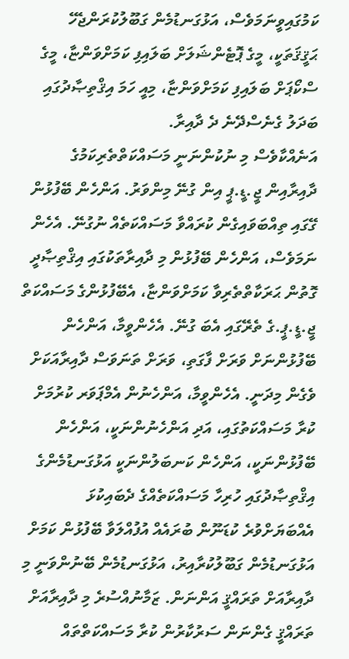ކަމުގައިވީނަމަވެސް، އަޅުގަނޑުމެން ގަބޫލުކުރަންޖެހޭ ޙަޤީޤަތަކީ، މީގެ ޕޮޓެންޝަލަށް ބަލައިފި ކަމަށްވަންޏާ، މީގެ ސްކޯޕަށް ބަލައިފި ކަމަށްވަންޏާ، މިއީ ހަމަ އިޤްތިޞާދުގައި ބަދަލު ގެނެސްދޭނެ ދެ ދާއިރާ.
އަނެއްކާވެސް މި ނުކުންނަނީ މަސައްކަތްތެރިކަމުގެ ދާއިރާއިން ޖީ.ޑީ.ޕީ އިން ގުނޭ މިންވަރު. އަންހެން ބޭފުޅުން ގޭގައި ތިއްބަވައިގެން ކުރައްވާ މަސައްކަތެއް ނުގުނޭ. އެހެން ނަމަވެސް، އަންހެން ބޭފުޅުން މި ދާއިރާތަކުގައި އިޤްތިޞާދީ ގޮތުން ޙަރަކާތްތެރިވާ ކަމަށްވަންޏާ، އެބޭފުޅުންގެ މަސައްކަތް ޖީ.ޑީ.ޕީ.ގެ ތެރޭގައި އެބަ ގުނޭ. އެހެންވީމާ، އަންހެން ބޭފުޅުންނަށް ވަރަށް ފާގަތި، ވަރަށް ތަނަވަސް ދާއިރާއަކަށް ވެގެން މިދަނީ. އެހެންވީމާ، އަންހެނުން އެމްޕަވަރ ކުރުމަށް ކުރާ މަސައްކަތުގައި، އަދި އަންހެނުންނަކީ، އަންހެން ބޭފުޅުންނަކީ، އަންހެން ކަނބަލުންނަކީ އަޅުގަނޑުމެންގެ އިޤްތިޞާދުގައި ހުރިހާ މަސައްކަތެއްގެ ދެބައިކުޅަ އެއްބަޔަށްވުރެ ކުޑަނޫން ބުރައެއް އުފުއްލަވާ ބޭފުޅުން ކަމަށް އަޅުގަނޑުމެން ގަބޫލުކުރާއިރު، އަޅުގަނޑުމެން ބޭނުންވަނީ މި ދާއިރާއަށް ތަރައްޤީ އަންނަން. ޒަމާނުއްސުރެ މި ދާއިރާއަށް ތަރައްޤީ ގެންނަން ސަރުކާރުން ކުރާ މަސައްކަތްތައް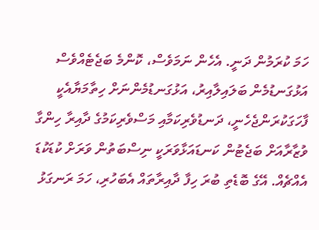ހަމަ ކުރަމުން ދަނީ. އެހެން ނަމަވެސް، ކޮންމެ ބަޖެޓެއްވެސް އަޅުގަނޑުމެން ބަލައިލާއިރު، އަޅުގަނޑުމެންނަށް ހިތާމަޔާއެކީ ފާހަގަކުރަންޖެހެނީ، ދަނޑުވެރިކަމާއި މަސްވެރިކަމުގެ ދާއިރާ ހިންގާ ވުޒާރާއަށް ބަޖެޓުން ކަނޑައަޅާވަރަކީ ނިސްބަތުން ވަރަށް ކުޑަކުޑަ އެއްޗެއް. އޭގެ ބޮޑެތި ބުރަ ހިފާ ދާއިރާތައް އެބަހުރި، ހަމަ ރަނގަޅު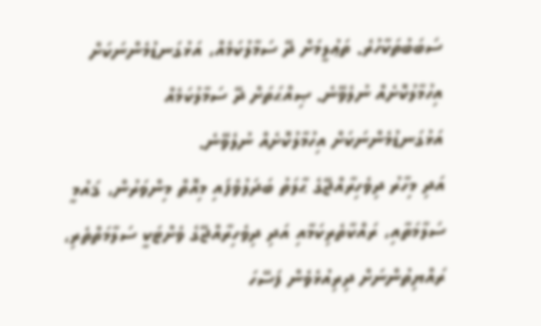ސަބަބުތަކާހުރެ. ތަޢުލީމަށް ދޭ ސަމާލުކަމެއް، އަޅުގަނޑުމެންނަކަށް އިހުމާލުކޮށެއް ނުލެވޭނެ. ޞިއްޙަތަށް ދޭ ސަމާލުކަމެއް އަޅުގަނޑުމެންނަކަށް އިހުމާލުކޮށެއް ނުލެވޭނެ.
އަދި މިހާރު ދިވެހިރާއްޖޭގެ ޙާލަތު ބަދަލުވެފައި މިއޮތް މިންވަރުން، ޤައުމީ ސަލާމަތާއި، ރައްކާތެރިކަމާއި އަދި ދިވެހިރާއްޖޭގެ ވެށްޓަކީ ސަލާމަތްތެރި، ރައްޔިތުންނަށް ދިރިއުޅެވެން ފަސޭހަ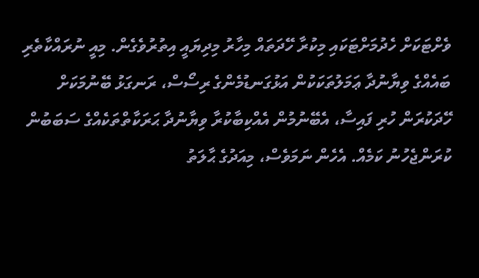ވެށްޓަކަށް ހެދުމަށްޓަކައި މިކުރާ ހޭދަތައް މިހާރު މިދިޔައީ އިތުރުވެގެން. މިއީ ނުރައްކާތެރި ބައެއްގެ ވިޔާނުދާ ޢަމަލުތަކަކުން އަޅުގަނޑުމެންގެ ރިސޯސް، ރަނގަޅު ބޭނުމަކަށް ހޭދަކުރަން ހުރި ފައިސާ، އެބޭނުމުން އެއްކިބާކުރާ ވިޔާނުދާ ޙަރަކާތްތަކެއްގެ ސަބަބުން ކުރަންޖެހުނު ކަމެއް. އެހެން ނަމަވެސް، މިއަދުގެ ޙާލަތު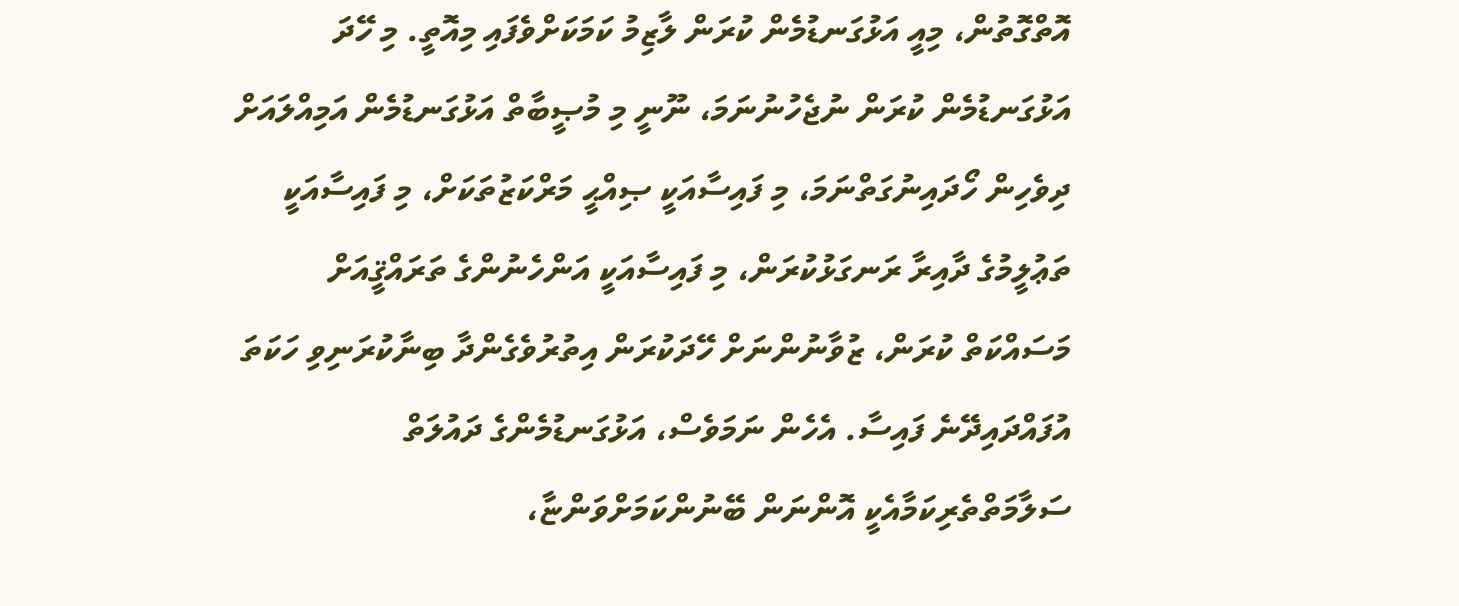އޮތްގޮތުން، މިއީ އަޅުގަނޑުމެން ކުރަން ލާޒިމު ކަމަކަށްވެފައި މިއޮތީ. މި ހޭދަ އަޅުގަނޑުމެން ކުރަން ނުޖެހުނުނަމަ، ނޫނީ މި މުޞީބާތް އަޅުގަނޑުމެން އަމިއްލައަށް ދިވެހިން ހޯދައިނުގަތްނަމަ، މި ފައިސާއަކީ ޞިއްޙީ މަރްކަޒުތަކަށް، މި ފައިސާއަކީ ތަޢުލީމުގެ ދާއިރާ ރަނގަޅުކުރަން، މި ފައިސާއަކީ އަންހެނުންގެ ތަރައްޤީއަށް މަސައްކަތް ކުރަން، ޒުވާނުންނަށް ހޭދަކުރަން އިތުރުވެގެންދާ ބިނާކުރަނިވި ހަކަތަ އުފައްދައިދޭނެ ފައިސާ. އެހެން ނަމަވެސް، އަޅުގަނޑުމެންގެ ދައުލަތް ސަލާމަތްތެރިކަމާއެކީ އޮންނަން ބޭނުންކަމަށްވަންޏާ،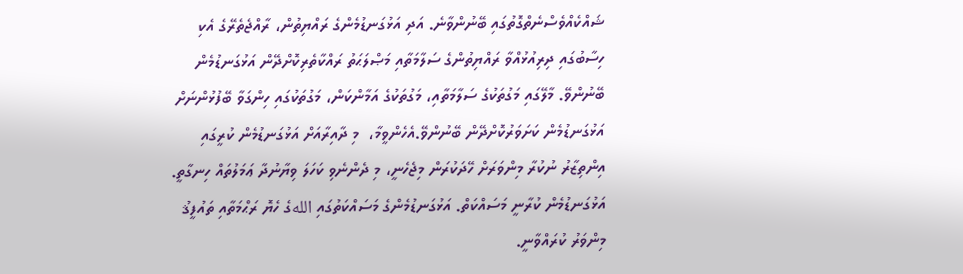ޝައްކެއްވެސްނެތްގޮތުގައި ބޭނުންވާނެ. އަދި އަޅުގަނޑުމެންގެ ރައްޔިތުން، ރާއްޖެތެރޭގެ އެކި ހިސާބުގައި ދިރިއުޅުއްވާ ރައްޔިތުންގެ ސަލާމަތާއި މަޞްލަޙަތު ރައްކާތެރިކޮށްދޭން އަޅުގަނޑުމެން ބޭނުންވޭ. މާލޭގައި މަގުތަކުގެ ސަލާމަތާއި، މަގުތަކުގެ އަމާންކަން، މަގުތަކުގައި ހިންގަވާ ބޭފުޅުންނަށް އަޅުގަނޑުމެން ކަށަވަރުކޮށްދޭން ބޭނުންވޭ.އެހެންވީމާ،  މި ދާއިރާއަށް އަޅުގަނޑުމެން ކުރީގައި އިންތިޒާރު ނުކުރާ މިންވަރަށް ހޭދަކުރަން މިޖެހެނީ، މި ދެންނެވި ކަހަލަ ވިޔާނުދާ ޢަމަލުތައް ހިނގާތީ. އަޅުގަނޑުމެން ކުރާނީ މަސައްކަތް. އަޅުގަނޑުމެންގެ މަސައްކަތުގައި اللهގެ ހެޔޮ ރަޙްމަތާއި ތައުފީޤު މިންވަރު ކުރައްވާނީ.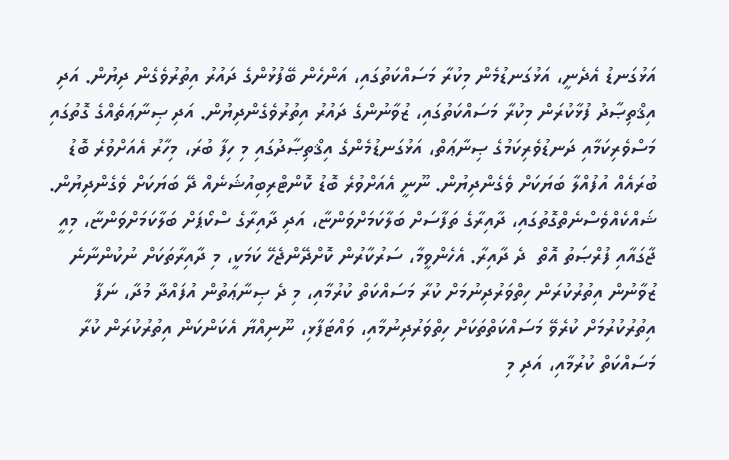އަޅުގަނޑު އެދެނީ، އަޅުގަނޑުމެން މިކުރާ މަސައްކަތުގައި، އަންހެން ބޭފުޅުންގެ ދައުރު އިތުރުވެގެން ދިޔުން. އަދި އިޤްތިޞާދު ފުޅާކުރަން މިކުރާ މަސައްކަތުގައި، ޒުވާނުންގެ ދައުރު އިތުރުވެގެންދިޔުން. އަދި ޞިނާޢަތެއްގެ ގޮތުގައި މަސްވެރިކަމާއި ދަނޑުވެރިކަމުގެ ޞިނާޢަތް، އަޅުގަނޑުމެންގެ އިޤްތިޞާދުގައި މި ހިފާ ބުރަ، މިހާރު އެއަށްވުރެ ބޮޑު ބުރައެއް އުފުއްލާ ބަޔަކަށް ވެގެންދިޔުން. ނޫނީ އެއަށްވުރެ ބޮޑު ކޮންޓްރިބިއުޝަނެއް ދޭ ބަޔަކަށް ވެގެންދިޔުން. ޝައްކެއްވެސްނެތްގޮތުގައި، ދާއިރާގެ ތަފާސަށް ބަލާކަމަށްވަންޏާ، އަދި ދާއިރާގެ ސްކޯޕަށް ބަލާކަމަށްވަންޏާ، މިއީ ޖާގައާއި ފުރްޞަތު އޮތް  ދެ ދާއިރާ. އެހެންވީމާ، ސަރުކާރުން ކޮށްދޭންޖެހޭ ކަމަކީ، މި ދާއިރާތަކަށް ނުކުންނާނެ ޒުވާނުން އިތުރުކުރަން ހިތްވަރުދިނުމަށް ކުރާ މަސައްކަތް ކުރުމާއި، މި ދެ ޞިނާޢަތުން އުފައްދާ މުދާ، ނަފާ އިތުރުކުރުމަށް ކުރެވޭ މަސައްކަތްތަކަށް ހިތްވަރުދިނުމާއި، ވައްޓަފާޅި، ނޫނިއްޔާ އެކަންކަން އިތުރުކުރަން ކުރާ މަސައްކަތް ކުރުމާއި، އަދި މި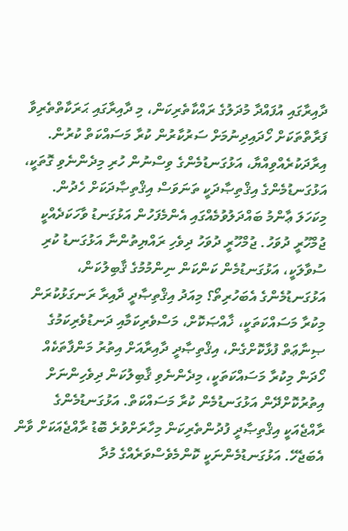ދާއިރާގައި އުފައްދާ މުދަލުގެ ރައްކާތެރިކަން، މި ދާއިރާގައި ޙަރަކާތްތެރިވާ ފަރާތްތަކަށް ހޯދައިދިނުމަށް ސަރުކާރުން ކުރާ މަސައްކަތް ކުރުން. އިރާދަކުރެއްވިއްޔާ، އަޅުގަނޑުމެންގެ ވިސްނުން ހުރި މިދެންނެވި ގޮތަކީ، އަޅުގަނޑުމެންގެ އިޤްތިޞާދަކީ ތަނަވަސް އިޤްތިޞާދަކަށް ހެދުން.
މިކަހަލަ ޢާންމު ބައްދަލުވުމެއްގައި އެންމެފަހުން އަޅުގަނޑު ވާހަކަދެއްކީ ޖުމްހޫރީ ދުވަހު. ޖުމްހޫރީ ދުވަހު ދިވެހި ރައްޔިތުންނާ އަޅުގަނޑު ކުރި ސުވާލަކީ، އަޅުގަނޑުމެން ކަންކަން ނިންމުމުގެ ޤާބިލުކަން، އަޅުގަނޑުމެންގެ އެބަހުރިތޯ؟ މިއަދު އިޤްތިޞާދީ ދާއިރާ ރަނގަޅުކުރަން މިކުރާ މަސައްކަތަކީ، ޚާއްޞަކޮށް، މަސްވެރިކަމާއި ދަނޑުވެރިކަމުގެ ޞިނާޢަތް ފުޅާކޮށްގެން، އިޤްތިޞާދީ ދާއިރާއަށް އިތުރު މަންފާތަކެއް ހޯދަން މިކުރާ މަސައްކަތަކީ، މިދެންނެވި ޤާބިލުކަން ދިވެހިންނަށް އިތުރުކޮށްދޭން އަޅުގަނޑުމެން ކުރާ މަސައްކަތް. އަޅުގަނޑުމެންގެ ރާއްޖެއަކީ އިޤްތިޞާދީ ފުދުންތެރިކަން މިހާރަށްވުރެ ބޮޑު ރާއްޖެއަކަށް ވާން އެބަޖެހޭ. އަޅުގަނޑުމެންނަކީ ކޮންމެވެސްވަރެއްގެ މުދާ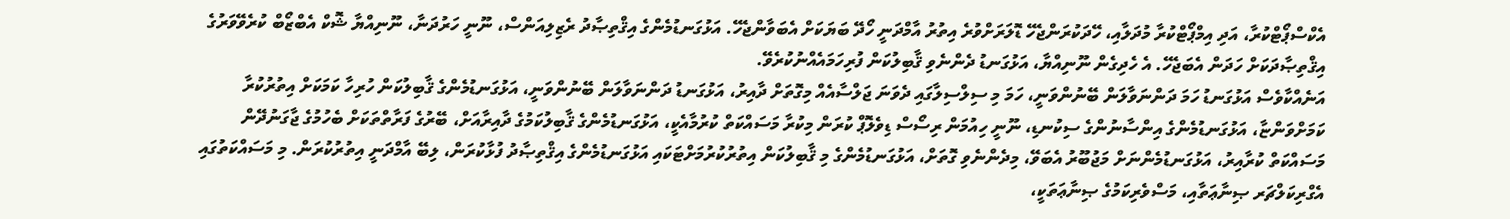އެކްސްޕޯޓްކުރާ، އަދި އިމްޕޯޓްކުރާ މުދަލާއި، ހޭދަކުރަންޖެހޭ ޑޮލަރަށްވުރެ އިތުރު އާމްދަނީ ހޯދޭ ބަޔަކަށް އެބަވާންޖެހޭ. އަޅުގަނޑުމެންގެ އިޤްތިޞާދު ރެޒިލިއަންސް، ނޫނީ ހަރުދަނާ، ނޫނިއްޔާ ޝޮކް އެބްޒޯބް ކުރެވޭވަރުގެ އިޤްތިޞާދަކަށް ހަދަން އެބަޖެހޭ. އެ ހެދިގެން ނޫނިއްޔާ، އަޅުގަނޑު ދެންނެވި ޤާބިލުކަން ފުރިހަމައެއްނުކުރެވޭ.
އަނެއްކާވެސް އަޅުގަނޑު ހަމަ ދަންނަވާލަން ބޭނުންވަނީ، ހަމަ މި ސިލްސިލާގައި ދެވަނަ ޖަލްސާއެއް މިގޮތަށް ދާއިރު، އަޅުގަނޑު ދަންނަވާލަން ބޭނުންވަނީ، އަޅުގަނޑުމެންގެ ޤާބިލުކަން ހުރިހާ ކަމަކަށް އިތުރުކުރާ ކަމަށްވަންޏާ، އަޅުގަނޑުމެންގެ އިންސާނުންގެ ސިކުނޑި، ނޫނީ ހިއުމަން ރިސޯސް ޑިވެލޮޕް ކުރަން މިކުރާ މަސައްކަތް ކުރުމާއެކީ، އަޅުގަނޑުމެންގެ ޤާބިލުކަމުގެ ދާއިރާއަށް، ބޭރުގެ ފަރާތްތަކަށް ބެހުމުގެ ޖާގަނުދޭން މަސައްކަތް ކުރާއިރު، އަޅުގަނޑުމެންނަށް މަޖުބޫރު އެބަވޭ، މިދެންނެވި ގޮތަށް، އަޅުގަނޑުމެންގެ މި ޤާބިލުކަން އިތުރުކުރުމަށްޓަކައި އަޅުގަނޑުމެންގެ އިޤްތިޞާދު ފުޅާކުރަން، ލިބޭ އާމްދަނީ އިތުރުކުރަން. މި މަސައްކަތުގައި އެގްރިކަލްޗަރ ޞިނާޢަތާއި، މަސްވެރިކަމުގެ ޞިނާޢަތަކީ،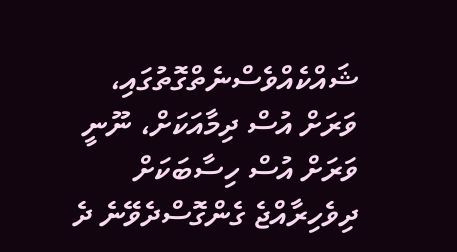ޝައްކެއްވެސްނެތްގޮތުގައި، ވަރަށް އުސް ދިމާއަކަށް، ނޫނީ ވަރަށް އުސް ހިސާބަކަށް ދިވެހިރާއްޖެ ގެންގޮސްދެވޭނެ ދެ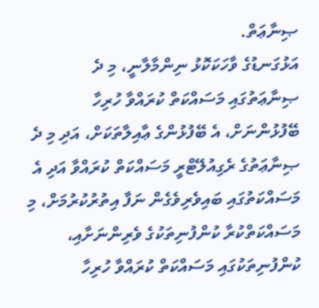ޞިނާޢަތް.
އަޅުގަނޑުގެ ވާހަކަކޮޅު ނިންމާލާނީ، މި ދެ ޞިނާޢަތުގައި މަސައްކަތް ކުރައްވާ ހުރިހާ ބޭފުޅުންނަށް، އެ ބޭފުޅުންގެ ޢާއިލާތަކަށް، އަދި މި ދެ ޞިނާޢަތުގެ ރެގިއުލޭޓްރީ މަސައްކަތް ކުރައްވާ އަދި އެ މަސައްކަތުގައި ބައިވެރިވެގެން ނަފާ އިތުރުކުރުމަށް، މި މަސައްކަތްކުރާ ކުންފުނިތަކުގެ ވެރިންނަށާއި، ކުންފުނިތަކުގައި މަސައްކަތް ކުރައްވާ ހުރިހާ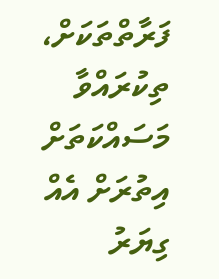ފަރާތްތަކަށް، ތިކުރައްވާ މަސައްކަތަށް އިތުރަށް އެއް ގިޔަރު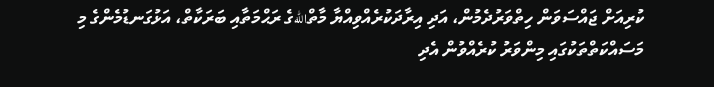ކުރިއަށް ޖައްސަވަން ހިތްވަރުދެމުން، އަދި އިރާދަކުރެއްވިއްޔާ މާތްاللهގެ ރަޙްމަތާއި ބަރަކާތް، އަޅުގަނޑުމެންގެ މި މަސައްކަތްތަކުގައި މިންވަރު ކުރެއްވުން އެދި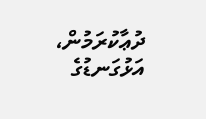ދުޢާކުރަމުން، އަޅުގަނޑުގެ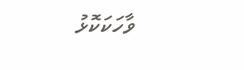ވާހަކަކޮޅު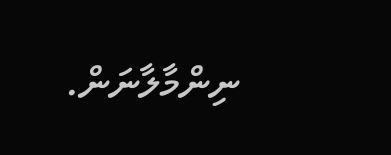ނިންމާލާނަން.